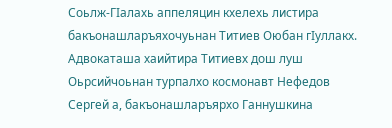Соьлж-ГIалахь аппеляцин кхелехь листира бакъонашларъяхочуьнан Титиев Оюбан гIуллакх. Адвокаташа хаийтира Титиевх дош луш Оьрсийчоьнан турпалхо космонавт Нефедов Сергей а, бакъонашларъярхо Ганнушкина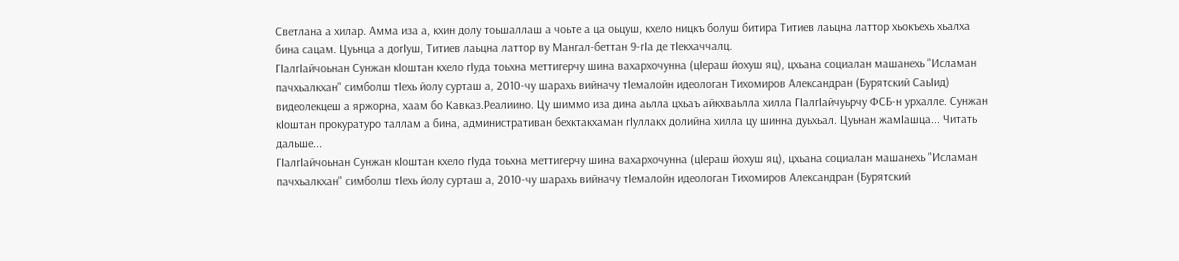Светлана а хилар. Амма иза а, кхин долу тоьшаллаш а чоьте а ца оьцуш, кхело ницкъ болуш битира Титиев лаьцна латтор хьокъехь хьалха бина сацам. Цуьнца а догIуш, Титиев лаьцна латтор ву Мангал-беттан 9-гIа де тIекхаччалц.
ГIалгIайчоьнан Сунжан кIоштан кхело гIуда тоьхна меттигерчу шина вахархочунна (цIераш йохуш яц), цхьана социалан машанехь "Исламан пачхьалкхан" симболш тIехь йолу сурташ а, 2010-чу шарахь вийначу тIемалойн идеологан Тихомиров Александран (Бурятский СаьIид) видеолекцеш а яржорна, хаам бо Кавказ.Реалиино. Цу шиммо иза дина аьлла цхьаъ айкхваьлла хилла ГIалгIайчуьрчу ФСБ-н урхалле. Сунжан кIоштан прокуратуро таллам а бина, административан бехктакхаман гIуллакх долийна хилла цу шинна дуьхьал. Цуьнан жамIашца... Читать дальше...
ГIалгIайчоьнан Сунжан кIоштан кхело гIуда тоьхна меттигерчу шина вахархочунна (цIераш йохуш яц), цхьана социалан машанехь "Исламан пачхьалкхан" симболш тIехь йолу сурташ а, 2010-чу шарахь вийначу тIемалойн идеологан Тихомиров Александран (Бурятский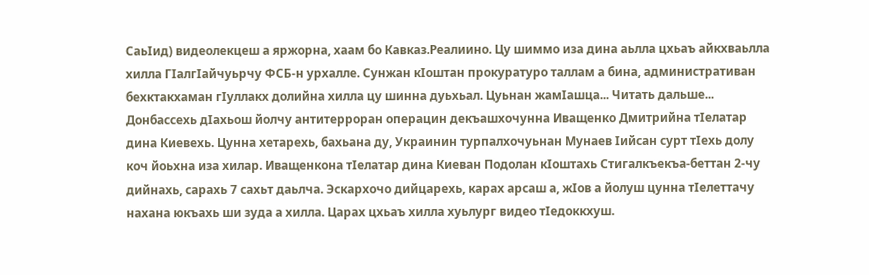СаьIид) видеолекцеш а яржорна, хаам бо Кавказ.Реалиино. Цу шиммо иза дина аьлла цхьаъ айкхваьлла хилла ГIалгIайчуьрчу ФСБ-н урхалле. Сунжан кIоштан прокуратуро таллам а бина, административан бехктакхаман гIуллакх долийна хилла цу шинна дуьхьал. Цуьнан жамIашца... Читать дальше...
Донбассехь дIахьош йолчу антитерроран операцин декъашхочунна Иващенко Дмитрийна тIелатар дина Киевехь. Цунна хетарехь, бахьана ду, Украинин турпалхочуьнан Мунаев Iийсан сурт тIехь долу коч йоьхна иза хилар. Иващенкона тIелатар дина Киеван Подолан кIоштахь Стигалкъекъа-беттан 2-чу дийнахь, сарахь 7 сахьт даьлча. Эскархочо дийцарехь, карах арсаш а, жIов а йолуш цунна тIелеттачу нахана юкъахь ши зуда а хилла. Царах цхьаъ хилла хуьлург видео тIедоккхуш.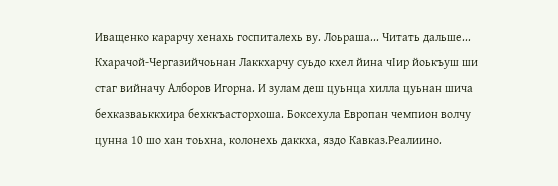Иващенко карарчу хенахь госпиталехь ву. Лоьраша... Читать дальше...
Кхарачой-Чергазийчоьнан Лаккхарчу суьдо кхел йина чIир йоькъуш ши стаг вийначу Алборов Игорна. И зулам деш цуьнца хилла цуьнан шича бехказваьккхира бехккъасторхоша. Боксехула Европан чемпион волчу цунна 10 шо хан тоьхна, колонехь даккха, яздо Кавказ.Реалиино.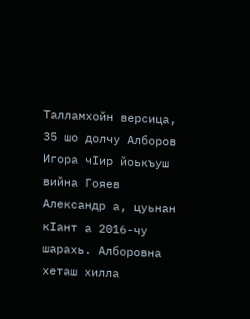Талламхойн версица, 35 шо долчу Алборов Игора чIир йоькъуш вийна Гояев Александр а, цуьнан кIант а 2016-чу шарахь. Алборовна хеташ хилла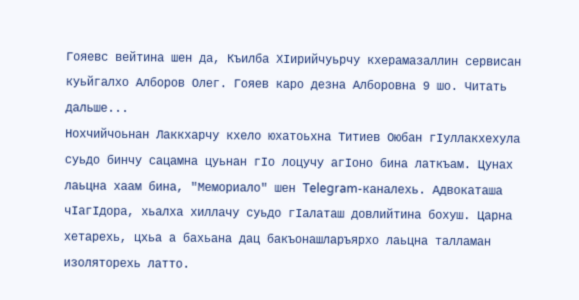Гояевс вейтина шен да, Къилба ХIирийчуьрчу кхерамазаллин сервисан куьйгалхо Алборов Олег. Гояев каро дезна Алборовна 9 шо. Читать дальше...
Нохчийчоьнан Лаккхарчу кхело юхатоьхна Титиев Оюбан гIуллакхехула суьдо бинчу сацамна цуьнан гIо лоцучу агIоно бина латкъам. Цунах лаьцна хаам бина, "Мемориало" шен Telegram-каналехь. Адвокаташа чIагIдора, хьалха хиллачу суьдо гIалаташ довлийтина бохуш. Царна хетарехь, цхьа а бахьана дац бакъонашларъярхо лаьцна талламан изоляторехь латто.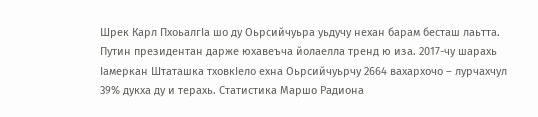Шрек Карл ПхоьалгIа шо ду Оьрсийчуьра уьдучу нехан барам бесташ лаьтта. Путин президентан дарже юхавеъча йолаелла тренд ю иза. 2017-чу шарахь Iамеркан Штаташка тховкIело ехна Оьрсийчуьрчу 2664 вахархочо – лурчахчул 39% дукха ду и терахь. Статистика Маршо Радиона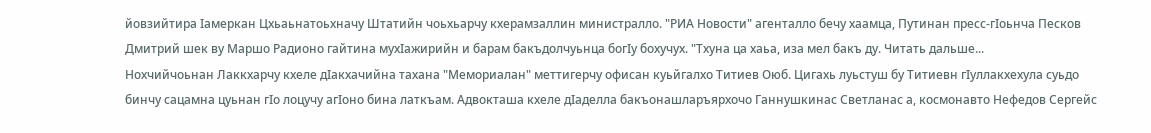йовзийтира Iамеркан Цхьаьнатоьхначу Штатийн чоьхьарчу кхерамзаллин министралло. "РИА Новости" агенталло бечу хаамца, Путинан пресс-гIоьнча Песков Дмитрий шек ву Маршо Радионо гайтина мухIажирийн и барам бакъдолчуьнца богIу бохучух. "Тхуна ца хаьа, иза мел бакъ ду. Читать дальше...
Нохчийчоьнан Лаккхарчу кхеле дIакхачийна тахана "Мемориалан" меттигерчу офисан куьйгалхо Титиев Оюб. Цигахь луьстуш бу Титиевн гIуллакхехула суьдо бинчу сацамна цуьнан гIо лоцучу агIоно бина латкъам. Адвокташа кхеле дIаделла бакъонашларъярхочо Ганнушкинас Светланас а, космонавто Нефедов Сергейс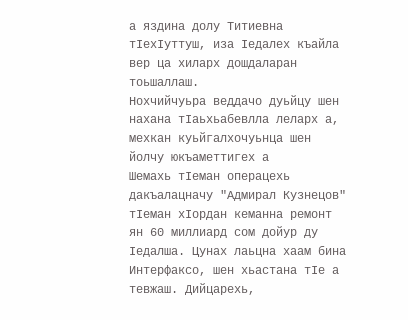а яздина долу Титиевна тIехIуттуш, иза Iедалех къайла вер ца хиларх дошдаларан тоьшаллаш.
Нохчийчуьра веддачо дуьйцу шен нахана тIаьхьабевлла леларх а, мехкан куьйгалхочуьнца шен йолчу юкъаметтигех а
Шемахь тIеман операцехь дакъалацначу "Адмирал Кузнецов" тIеман хIордан кеманна ремонт ян 60 миллиард сом дойур ду Iедалша. Цунах лаьцна хаам бина Интерфаксо, шен хьастана тIе а тевжаш. Дийцарехь,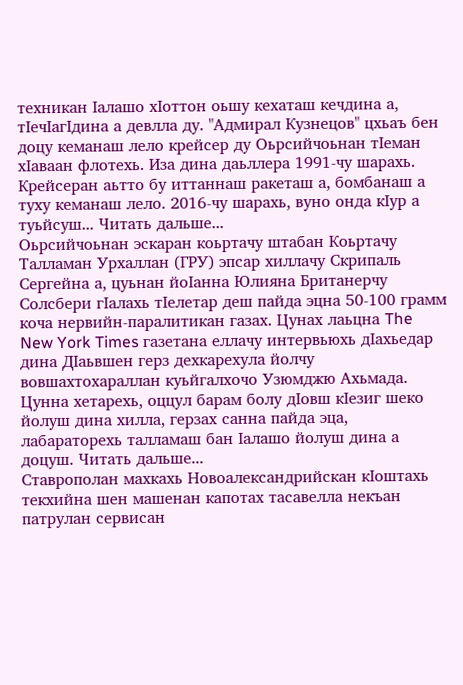техникан Iалашо хIоттон оьшу кехаташ кечдина а, тIечIагIдина а девлла ду. "Адмирал Кузнецов" цхьаъ бен доцу кеманаш лело крейсер ду Оьрсийчоьнан тIеман хIаваан флотехь. Иза дина даьллера 1991-чу шарахь. Крейсеран аьтто бу иттаннаш ракеташ а, бомбанаш а туху кеманаш лело. 2016-чу шарахь, вуно онда кIур а туьйсуш... Читать дальше...
Оьрсийчоьнан эскаран коьртачу штабан Коьртачу Талламан Урхаллан (ГРУ) эпсар хиллачу Скрипаль Сергейна а, цуьнан йоIанна Юлияна Британерчу Солсбери гIалахь тIелетар деш пайда эцна 50-100 грамм коча нервийн-паралитикан газах. Цунах лаьцна The New York Times газетана еллачу интервьюхь дIахьедар дина ДIаьвшен герз дехкарехула йолчу вовшахтохараллан куьйгалхочо Узюмджю Ахьмада. Цунна хетарехь, оццул барам болу дIовш кIезиг шеко йолуш дина хилла, герзах санна пайда эца, лабараторехь талламаш бан Iалашо йолуш дина а доцуш. Читать дальше...
Ставрополан махкахь Новоалександрийскан кIоштахь текхийна шен машенан капотах тасавелла некъан патрулан сервисан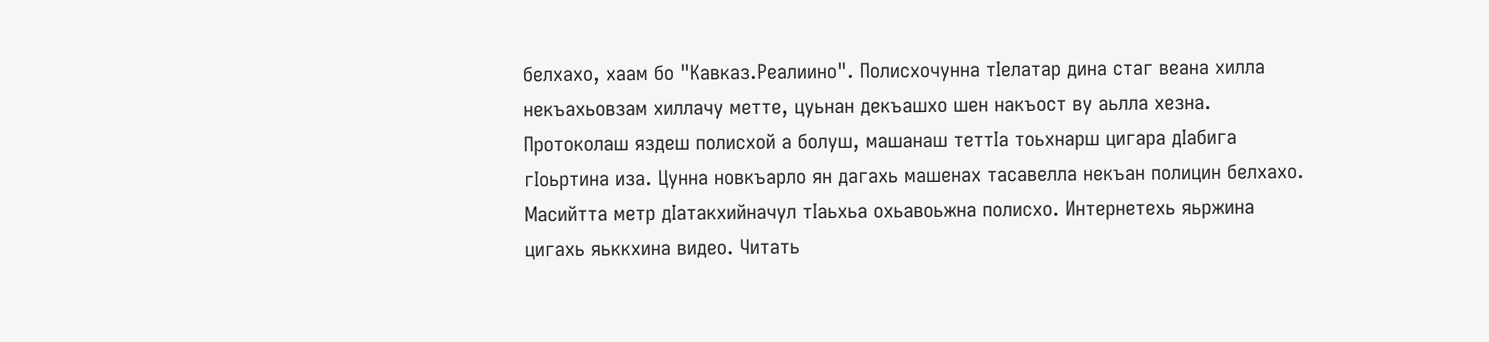белхахо, хаам бо "Кавказ.Реалиино". Полисхочунна тIелатар дина стаг веана хилла некъахьовзам хиллачу метте, цуьнан декъашхо шен накъост ву аьлла хезна. Протоколаш яздеш полисхой а болуш, машанаш теттIа тоьхнарш цигара дIабига гIоьртина иза. Цунна новкъарло ян дагахь машенах тасавелла некъан полицин белхахо. Масийтта метр дIатакхийначул тIаьхьа охьавоьжна полисхо. Интернетехь яьржина цигахь яьккхина видео. Читать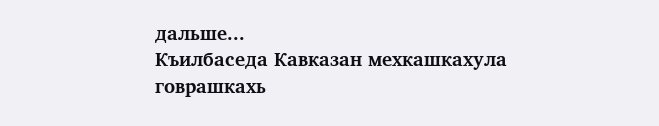дальше...
Къилбаседа Кавказан мехкашкахула говрашкахь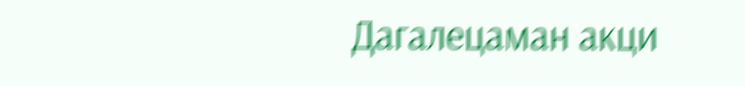Дагалецаман акци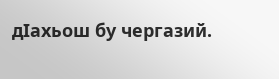дIахьош бу чергазий.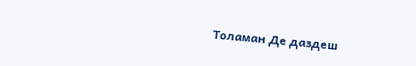Толаман Де даздеш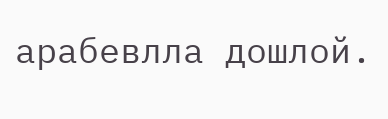арабевлла дошлой.